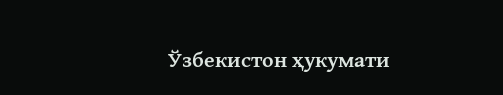Ўзбекистон ҳукумати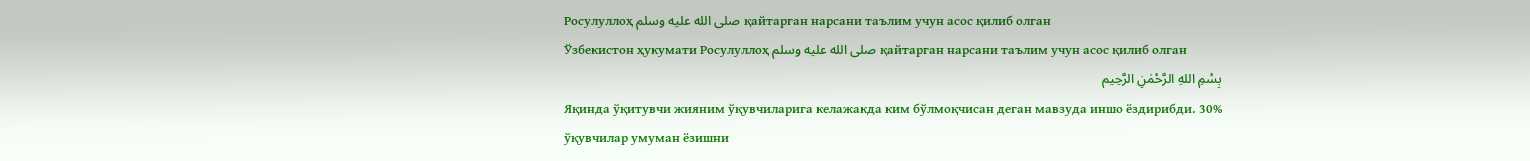Росулуллоҳ صلى الله عليه وسلم қайтарган нарсани таълим учун асос қилиб олган
Ўзбекистон ҳукумати Росулуллоҳ صلى الله عليه وسلم қайтарган нарсани таълим учун асос қилиб олган
بِسْمِ اللهِ الرَّحْمٰنِ الرَّحِيم
Яқинда ўқитувчи жияним ўқувчиларига келажакда ким бўлмоқчисан деган мавзуда иншо ёздирибди. 30% ўқувчилар умуман ёзишни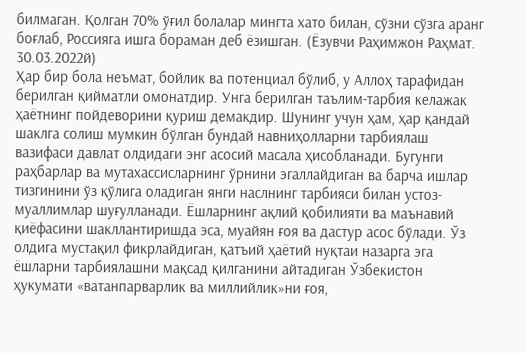билмаган. Қолган 70% ўғил болалар мингта хато билан, сўзни сўзга аранг боғлаб, Россияга ишга бораман деб ёзишган. (Ёзувчи Раҳимжон Раҳмат. 30.03.2022й)
Ҳар бир бола неъмат, бойлик ва потенциал бўлиб, у Аллоҳ тарафидан берилган қийматли омонатдир. Унга берилган таълим-тарбия келажак ҳаётнинг пойдеворини қуриш демакдир. Шунинг учун ҳам, ҳар қандай шаклга солиш мумкин бўлган бундай навниҳолларни тарбиялаш вазифаси давлат олдидаги энг асосий масала ҳисобланади. Бугунги раҳбарлар ва мутахассисларнинг ўрнини эгаллайдиган ва барча ишлар тизгинини ўз қўлига оладиган янги наслнинг тарбияси билан устоз-муаллимлар шуғулланади. Ёшларнинг ақлий қобилияти ва маънавий қиёфасини шакллантиришда эса, муайян ғоя ва дастур асос бўлади. Ўз олдига мустақил фикрлайдиган, қатъий ҳаётий нуқтаи назарга эга ёшларни тарбиялашни мақсад қилганини айтадиган Ўзбекистон ҳукумати «ватанпарварлик ва миллийлик»ни ғоя,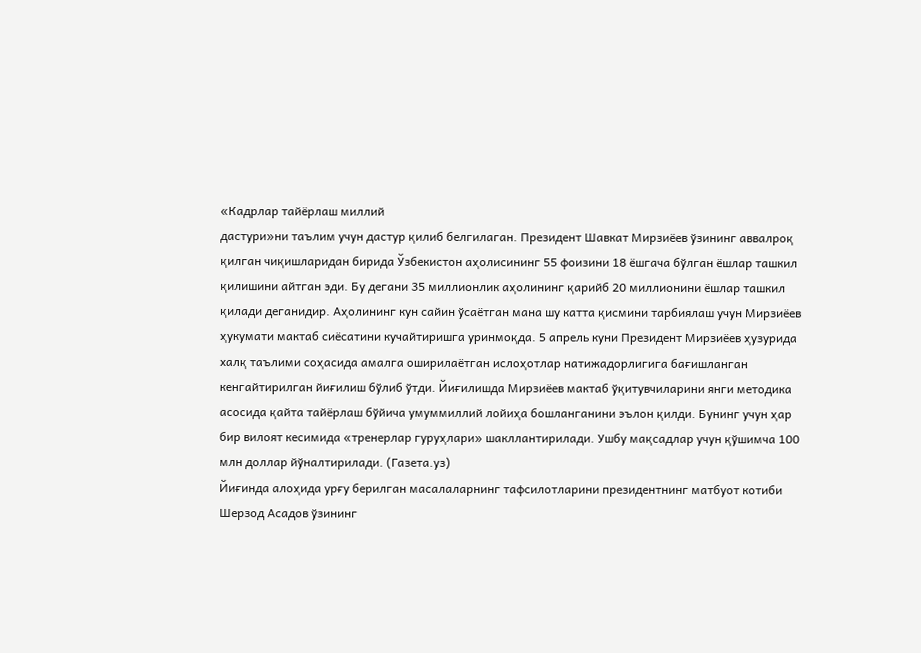«Кадрлар тайёрлаш миллий
дастури»ни таълим учун дастур қилиб белгилаган. Президент Шавкат Мирзиёев ўзининг аввалроқ қилган чиқишларидан бирида Ўзбекистон аҳолисининг 55 фоизини 18 ёшгача бўлган ёшлар ташкил қилишини айтган эди. Бу дегани 35 миллионлик аҳолининг қарийб 20 миллионини ёшлар ташкил қилади деганидир. Аҳолининг кун сайин ўсаётган мана шу катта қисмини тарбиялаш учун Мирзиёев ҳукумати мактаб сиёсатини кучайтиришга уринмоқда. 5 апрель куни Президент Мирзиёев ҳузурида халқ таълими соҳасида амалга оширилаётган ислоҳотлар натижадорлигига бағишланган кенгайтирилган йиғилиш бўлиб ўтди. Йиғилишда Мирзиёев мактаб ўқитувчиларини янги методика асосида қайта тайёрлаш бўйича умуммиллий лойиҳа бошланганини эълон қилди. Бунинг учун ҳар бир вилоят кесимида «тренерлар гуруҳлари» шакллантирилади. Ушбу мақсадлар учун қўшимча 100 млн доллар йўналтирилади. (Газета.уз)
Йиғинда алоҳида урғу берилган масалаларнинг тафсилотларини президентнинг матбуот котиби Шерзод Асадов ўзининг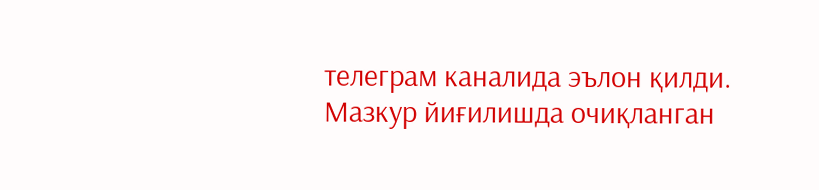телеграм каналида эълон қилди. Мазкур йиғилишда очиқланган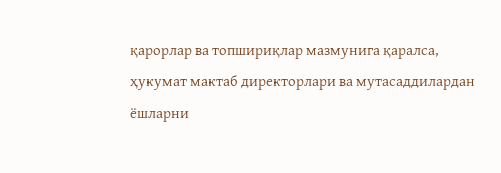қарорлар ва топшириқлар мазмунига қаралса, ҳукумат мактаб директорлари ва мутасаддилардан ёшларни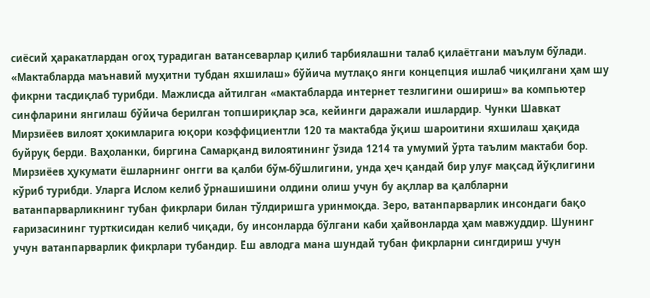сиёсий ҳаракатлардан огоҳ турадиган ватансеварлар қилиб тарбиялашни талаб қилаётгани маълум бўлади. «Мактабларда маънавий муҳитни тубдан яхшилаш» бўйича мутлақо янги концепция ишлаб чиқилгани ҳам шу фикрни тасдиқлаб турибди. Мажлисда айтилган «мактабларда интернет тезлигини ошириш» ва компьютер синфларини янгилаш бўйича берилган топшириқлар эса, кейинги даражали ишлардир. Чунки Шавкат Мирзиёев вилоят ҳокимларига юқори коэффициентли 120 та мактабда ўқиш шароитини яхшилаш ҳақида буйруқ берди. Ваҳоланки, биргина Самарқанд вилоятининг ўзида 1214 та умумий ўрта таълим мактаби бор.
Мирзиёев ҳукумати ёшларнинг онгги ва қалби бўм-бўшлигини, унда ҳеч қандай бир улуғ мақсад йўқлигини кўриб турибди. Уларга Ислом келиб ўрнашишини олдини олиш учун бу ақллар ва қалбларни ватанпарварликнинг тубан фикрлари билан тўлдиришга уринмоқда. Зеро, ватанпарварлик инсондаги бақо ғаризасининг турткисидан келиб чиқади, бу инсонларда бўлгани каби ҳайвонларда ҳам мавжуддир. Шунинг учун ватанпарварлик фикрлари тубандир. Ёш авлодга мана шундай тубан фикрларни сингдириш учун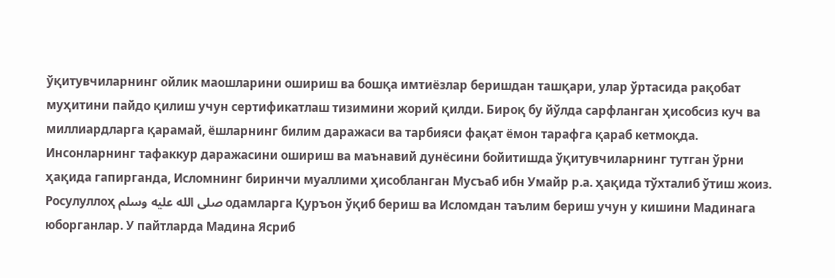ўқитувчиларнинг ойлик маошларини ошириш ва бошқа имтиёзлар беришдан ташқари, улар ўртасида рақобат муҳитини пайдо қилиш учун сертификатлаш тизимини жорий қилди. Бироқ бу йўлда сарфланган ҳисобсиз куч ва миллиардларга қарамай, ёшларнинг билим даражаси ва тарбияси фақат ёмон тарафга қараб кетмоқда.
Инсонларнинг тафаккур даражасини ошириш ва маънавий дунёсини бойитишда ўқитувчиларнинг тутган ўрни ҳақида гапирганда, Исломнинг биринчи муаллими ҳисобланган Мусъаб ибн Умайр р.а. ҳақида тўхталиб ўтиш жоиз. Росулуллоҳ صلى الله عليه وسلم одамларга Қуръон ўқиб бериш ва Исломдан таълим бериш учун у кишини Мадинага юборганлар. У пайтларда Мадина Ясриб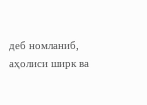деб номланиб, аҳолиси ширк ва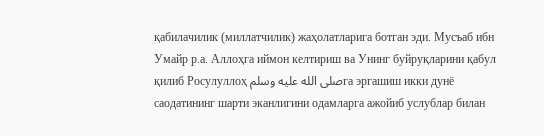қабилачилик (миллатчилик) жаҳолатларига ботган эди. Мусъаб ибн Умайр р.а. Аллоҳга иймон келтириш ва Унинг буйруқларини қабул қилиб Росулуллоҳ صلى الله عليه وسلمга эргашиш икки дунё саодатининг шарти эканлигини одамларга ажойиб услублар билан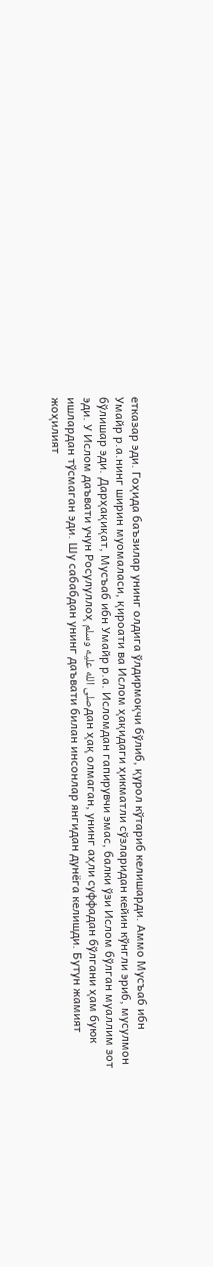етказар эди. Гоҳида баъзилар унинг олдига ўлдирмоқчи бўлиб, қурол кўтариб келишарди. Аммо Мусъаб ибн Умайр р.а.нинг ширин муомаласи, қироати ва Ислом ҳақидаги ҳикматли сўзларидан кейин кўнгли эриб, мусулмон бўлишар эди. Дарҳақиқат, Мусъаб ибн Умайр р.а. Исломдан гапирувчи эмас, балки ўзи Ислом бўлган муаллим зот эди. У Ислом даъвати учун Росулуллоҳ صلى الله عليه وسلمдан ҳақ олмаган, унинг аҳли суффадан бўлгани ҳам буюк ишлардан тўсмаган эди. Шу сабабдан унинг даъвати билан инсонлар янгидан дунёга келишди. Бутун жамият жоҳилият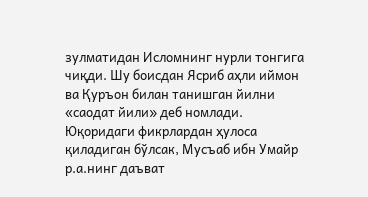зулматидан Исломнинг нурли тонгига чиқди. Шу боисдан Ясриб аҳли иймон ва Қуръон билан танишган йилни «саодат йили» деб номлади.
Юқоридаги фикрлардан ҳулоса қиладиган бўлсак, Мусъаб ибн Умайр р.а.нинг даъват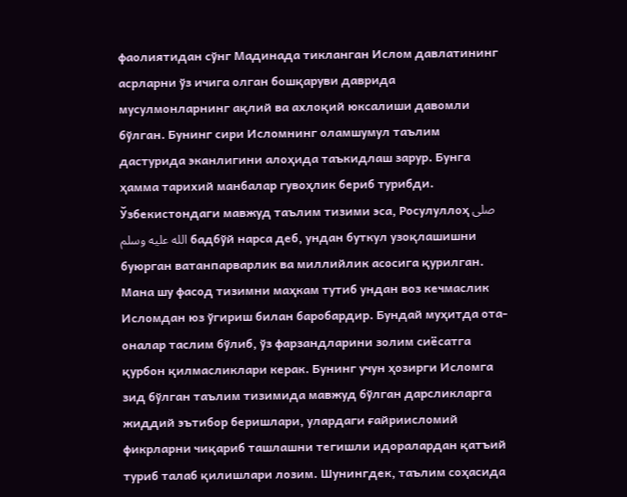фаолиятидан сўнг Мадинада тикланган Ислом давлатининг асрларни ўз ичига олган бошқаруви даврида мусулмонларнинг ақлий ва ахлоқий юксалиши давомли бўлган. Бунинг сири Исломнинг оламшумул таълим дастурида эканлигини алоҳида таъкидлаш зарур. Бунга ҳамма тарихий манбалар гувоҳлик бериб турибди. Ўзбекистондаги мавжуд таълим тизими эса, Росулуллоҳ صلى الله عليه وسلم бадбўй нарса деб, ундан буткул узоқлашишни буюрган ватанпарварлик ва миллийлик асосига қурилган. Мана шу фасод тизимни маҳкам тутиб ундан воз кечмаслик Исломдан юз ўгириш билан баробардир. Бундай муҳитда ота-оналар таслим бўлиб, ўз фарзандларини золим сиёсатга қурбон қилмасликлари керак. Бунинг учун ҳозирги Исломга зид бўлган таълим тизимида мавжуд бўлган дарсликларга жиддий эътибор беришлари, улардаги ғайриисломий фикрларни чиқариб ташлашни тегишли идоралардан қатъий туриб талаб қилишлари лозим. Шунингдек, таълим соҳасида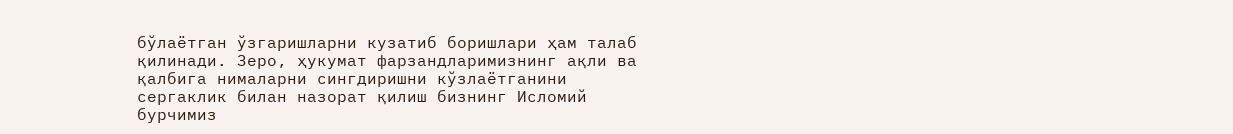бўлаётган ўзгаришларни кузатиб боришлари ҳам талаб қилинади. Зеро, ҳукумат фарзандларимизнинг ақли ва қалбига нималарни сингдиришни кўзлаётганини сергаклик билан назорат қилиш бизнинг Исломий бурчимиз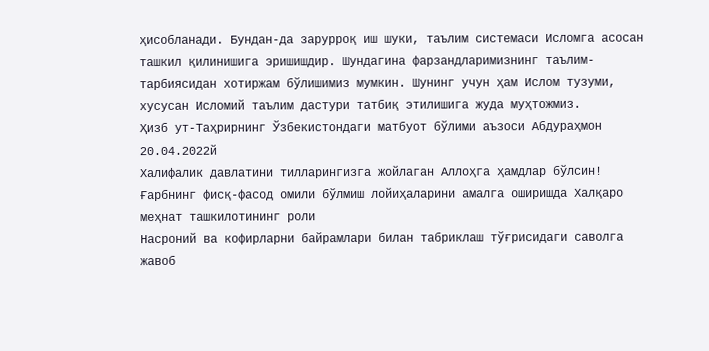ҳисобланади. Бундан-да зарурроқ иш шуки, таълим системаси Исломга асосан ташкил қилинишига эришишдир. Шундагина фарзандларимизнинг таълим-тарбиясидан хотиржам бўлишимиз мумкин. Шунинг учун ҳам Ислом тузуми, хусусан Исломий таълим дастури татбиқ этилишига жуда муҳтожмиз.
Ҳизб ут-Таҳрирнинг Ўзбекистондаги матбуот бўлими аъзоси Абдураҳмон
20.04.2022й
Халифалик давлатини тилларингизга жойлаган Аллоҳга ҳамдлар бўлсин!
Ғарбнинг фисқ-фасод омили бўлмиш лойиҳаларини амалга оширишда Халқаро меҳнат ташкилотининг роли
Насроний ва кофирларни байрамлари билан табриклаш тўғрисидаги саволга жавоб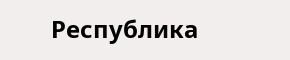Республика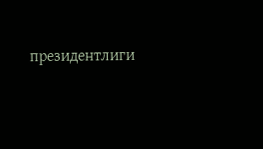президентлиги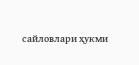сайловлари ҳукми